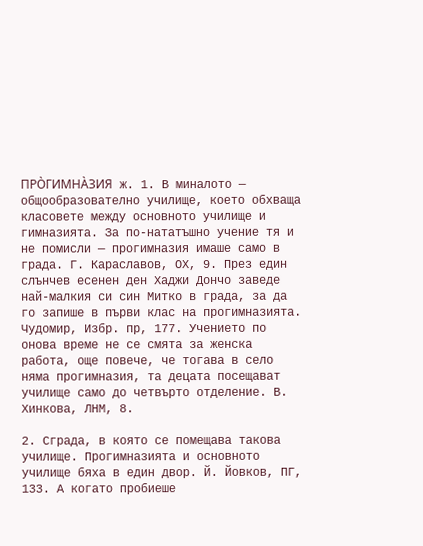ПРО̀ГИМНА̀ЗИЯ ж. 1. В миналото — общообразователно училище, което обхваща класовете между основното училище и гимназията. За по-нататъшно учение тя и не помисли — прогимназия имаше само в града. Г. Караславов, ОХ, 9. През един слънчев есенен ден Хаджи Дончо заведе най-малкия си син Митко в града, за да го запише в първи клас на прогимназията. Чудомир, Избр. пр, 177. Учението по онова време не се смята за женска работа, още повече, че тогава в село няма прогимназия, та децата посещават училище само до четвърто отделение. В. Хинкова, ЛНМ, 8.

2. Сграда, в която се помещава такова училище. Прогимназията и основното училище бяха в един двор. Й. Йовков, ПГ, 133. А когато пробиеше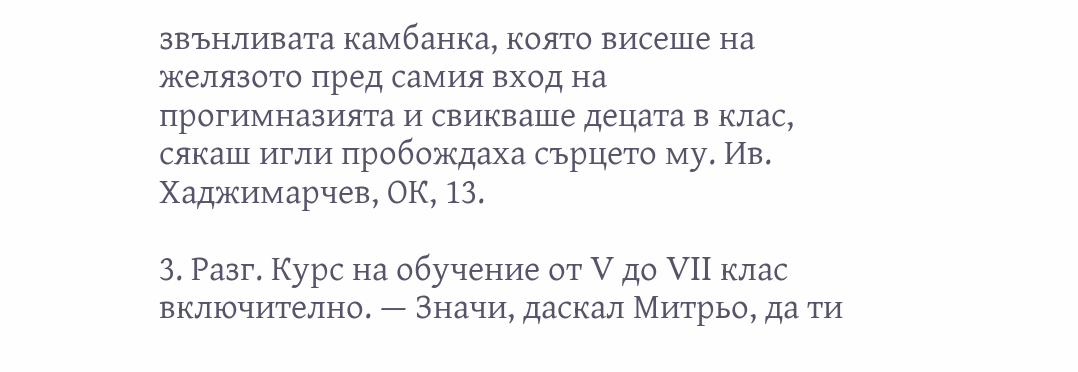звънливата камбанка, която висеше на желязото пред самия вход на прогимназията и свикваше децата в клас, сякаш игли пробождаха сърцето му. Ив. Хаджимарчев, ОК, 13.

3. Разг. Курс на обучение от V до VII клас включително. — Значи, даскал Митрьо, да ти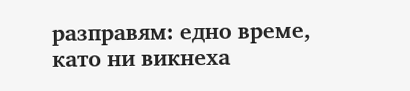разправям: едно време, като ни викнеха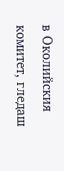в Околийския комитет, гледаш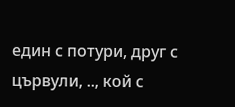един с потури, друг с цървули, .., кой с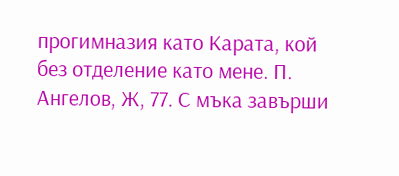прогимназия като Карата, кой без отделение като мене. П. Ангелов, Ж, 77. С мъка завърши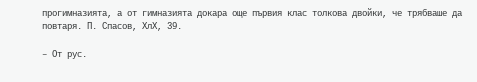прогимназията, а от гимназията докара още първия клас толкова двойки, че трябваше да повтаря. П. Спасов, ХлХ, 39.

– От рус.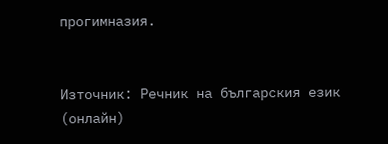прогимназия.


Източник: Речник на българския език (онлайн)